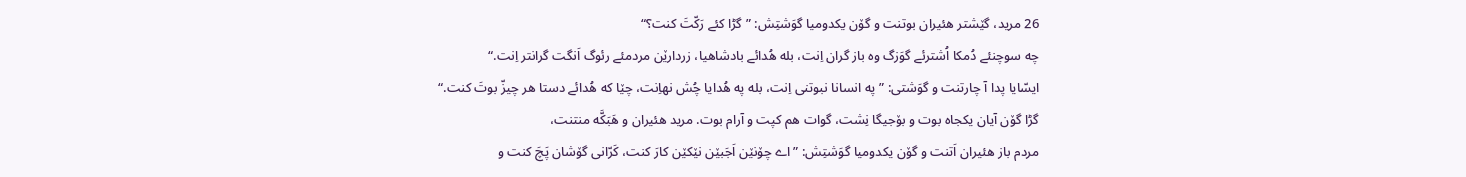26 مرید، گێشتر هئیران بوتنت و گۆن یکدومیا گوَشتِش: ”گڑا کئے رَکّتَ کنت؟“
چه سوچنئے دُمکا اُشترئے گوَزگ وه باز گران اِنت، بله هُدائے بادشاهیا، زردارێن مردمئے رئوگ اَنگت گرانتر اِنت.“
ایسّایا پدا آ چارتنت و گوَشتی: ”په انسانا نبوتنی اِنت، بله په هُدایا چُش نهاِنت، چێا که هُدائے دستا هر چیزّ بوتَ کنت.“
گڑا گۆن آیان یکجاه بوت و بۆجیگا نِشت، گوات هم کپت و آرام بوت. مرید هئیران و هَبَکَّه منتنت،
مردم باز هئیران اَتنت و گۆن یکدومیا گوَشتِش: ”اے چۆنێن اَجَبێن نێکێن کارَ کنت، کَرّانی گۆشان پَچَ کنت و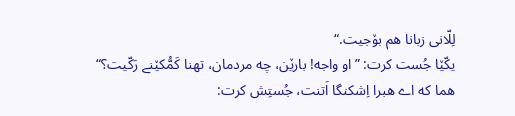لِلّانی زبانا هم بۆجیت.“
یکّێا جُست کرت: ”او واجه! بارێن، چه مردمان، تهنا کَمُّکێنے رَکّیت؟“
هما که اے هبرا اِشکنگا اَتنت، جُستِش کرت: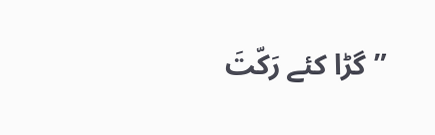”گڑا کئے رَکّتَ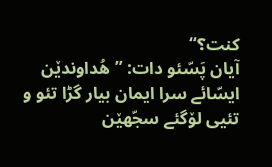کنت؟“
آیان پَسّئو دات: ”هُداوندێن ایسّائے سرا ایمان بیار گڑا تئو و تئیی لۆگئے سجّهێن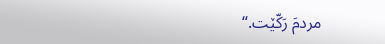مردمَ رَکّێت.“